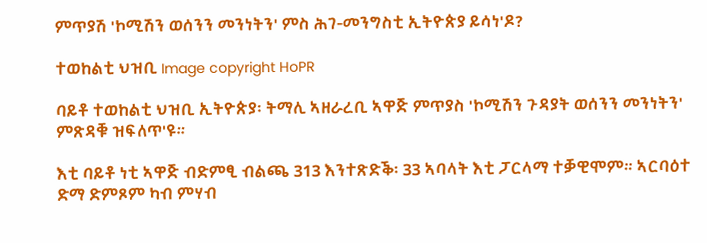ምጥያሽ 'ኮሚሽን ወሰንን መንነትን' ምስ ሕገ-መንግስቲ ኢትዮጵያ ይሳነ'ዶ?

ተወከልቲ ህዝቢ Image copyright HoPR

ባይቶ ተወከልቲ ህዝቢ ኢትዮጵያ፡ ትማሊ ኣዘራረቢ ኣዋጅ ምጥያስ 'ኮሚሽን ጉዳያት ወሰንን መንነትን' ምጽዳቑ ዝፍለጥ'ዩ።

እቲ ባይቶ ነቲ ኣዋጅ ብድምፂ ብልጫ 313 እንተጽድቕ፡ 33 ኣባላት እቲ ፓርላማ ተቓዊሞም። ኣርባዕተ ድማ ድምጾም ካብ ምሃብ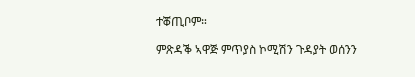ተቖጢቦም።

ምጽዳቕ ኣዋጅ ምጥያስ ኮሚሽን ጉዳያት ወሰንን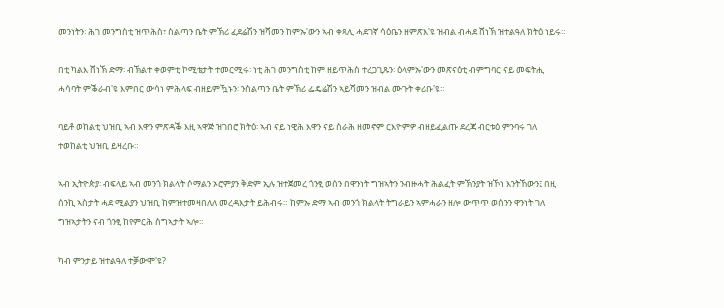መንነትን፡ ሕገ መንግስቲ ዝጥሕስ፣ ስልጣን ቤት ምኽሪ ፈደሬሽን ዝሻመን ከምኡ'ውን ኣብ ቀጻሊ ሓደገኛ ሳዕቤን ዘምጽእ'ዩ ዝብል ብሓደ ሸነኽ ዝተልዓለ ክትዕ ነይሩ።

በቲ ካልእ ሸነኽ ድማ፡ ብኽልተ ቀወምቲ ኮሚቴታት ተመርሚሩ፡ ነቲ ሕገ መንግስቲ ከም ዘይጥሕስ ተረጋጊጹን፡ ዕላምኡ'ውን መጽናዕቲ ብምግባር ናይ መፍትሒ ሓሳባት ምቕራብ'ዩ እምበር ውሳነ ምሕላፍ ብዘይምዃኑን፡ ንስልጣን ቤት ምኽሪ ፌዴሬሽን ኣይሻመን ዝብል ሙጉት ቀሪቡ'ዩ።

ባይቶ ወከልቲ ህዝቢ ኣብ እዋን ምጽዳቕ እዚ ኣዋጅ ዝገበሮ ክትዕ፡ ኣብ ናይ ነዊሕ እዋን ናይ ስራሕ ዘመኖም ርእዮምዎ ብዘይፈልጡ ደረጃ ብርቱዕ ምንባሩ ገለ ተወከልቲ ህዝቢ ይዛረቡ።

ኣብ ኢትዮጵያ፡ ብፍላይ ኣብ መንጎ ክልላት ሶማልን ኦሮምያን ቅድም ኢሉ ዝተጀመረ ጎንፂ ወሰን በዋንነት ግዝኣትን ንብዙሓት ሕልፈት ምኽንያት ዝኾነ እንትኸውን፤ በዚ ሰንኪ ኣስታት ሓደ ሚልያን ህዝቢ ከምዝተመዛበለለ መረዳእታት ይሕብሩ። ከምኡ ድማ ኣብ መንጎ ክልላት ትግራይን ኣምሓራን ዘሎ ውጥጥ ወሰንን ዋንነት ገለ ግዝኣታትን ናብ ጎንፂ ከየምርሕ ስግኣታት ኣሎ።

ካብ ምንታይ ዝተልዓለ ተቓውሞ'ዩ?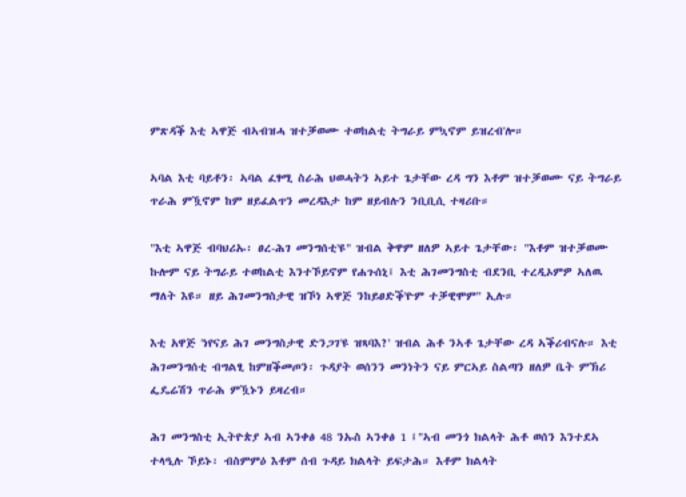ምጽዳቕ እቲ ኣዋጅ ብኣብዝሓ ዝተቓወሙ ተወከልቲ ትግራይ ምኳኖም ይዝረብ'ሎ።

ኣባል እቲ ባይቶን፡ ኣባል ፈፃሚ ስራሕ ህወሓትን ኣይተ ጌታቸው ረዳ ግን እቶም ዝተቓወሙ ናይ ትግራይ ጥራሕ ምዃኖም ከም ዘይፈልጥን መረዳእታ ከም ዘይብሉን ንቢቢሲ ተዛሪቡ።

"እቲ ኣዋጅ ብባህሪኡ፡ ፀረ-ሕገ መንግሰቲ'ዩ" ዝብል ቅዋም ዘለዎ ኣይተ ጌታቸው፡ "እቶም ዝተቓወሙ ኩሎም ናይ ትግራይ ተወከልቲ እንተኾይኖም የሐጉሰኒ፤ እቲ ሕገመንግስቲ ብደንቢ ተረዲኦምዎ ኣለዉ ማለት እዩ። ዘይ ሕገመንግስታዊ ዝኾነ ኣዋጅ ንከይፀድቕ'ዮም ተቓዊሞም" ኢሉ።

እቲ አዋጅ 'ነየናይ ሕገ መንግስታዊ ድንጋገ'ዩ ዝጻባእ?' ዝብል ሕቶ ንኣቶ ጌታቸው ረዳ ኣቕሪብናሉ። እቲ ሕገመንግሰቲ ብግልፂ ከምዘቕመጦን፡ ጉዳያት ወሰንን መንነትን ናይ ምርኣይ ስልጣን ዘለዎ ቤት ምኽሪ ፌዴሬሽን ጥራሕ ምዃኑን ይዛረብ።

ሕገ መንግስቲ ኢትዮጵያ ኣብ ኣንቀፅ 48 ንኡስ ኣንቀፅ 1 ፤"ኣብ መንጎ ክልላት ሕቶ ወሰን እንተደኣ ተላዒሉ ኾይኑ፡ ብስምምዕ እቶም ሰብ ጉዳይ ክልላት ይፍታሕ። እቶም ክልላት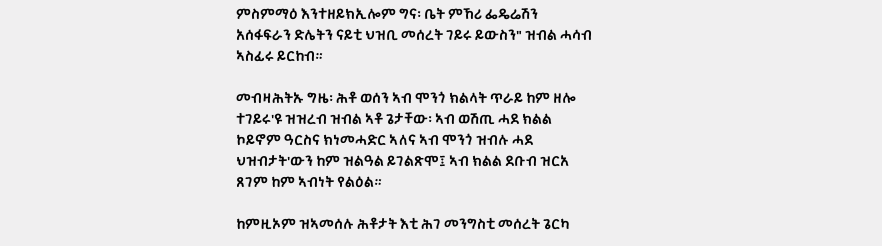ምስምማዕ እንተዘይክኢሎም ግና፡ ቤት ምኸሪ ፌዴሬሽን አሰፋፍራን ድሌትን ናይቲ ህዝቢ መሰረት ገይሩ ይውስን" ዝብል ሓሳብ ኣስፊሩ ይርከብ።

መብዛሕትኡ ግዜ፡ ሕቶ ወሰን ኣብ ሞንጎ ክልላት ጥራይ ከም ዘሎ ተገይሩ'ዩ ዝዝረብ ዝብል ኣቶ ጌታቸው፡ ኣብ ወሽጢ ሓደ ክልል ኮይኖም ዓርስና ክነመሓድር ኣለና ኣብ ሞንጎ ዝብሉ ሓደ ህዝብታት'ውን ከም ዝልዓል ይገልጽሞ፤ ኣብ ክልል ደቡብ ዝርአ ጸገም ከም ኣብነት የልዕል።

ከምዚኦም ዝኣመሰሉ ሕቶታት እቲ ሕገ መንግስቲ መሰረት ጌርካ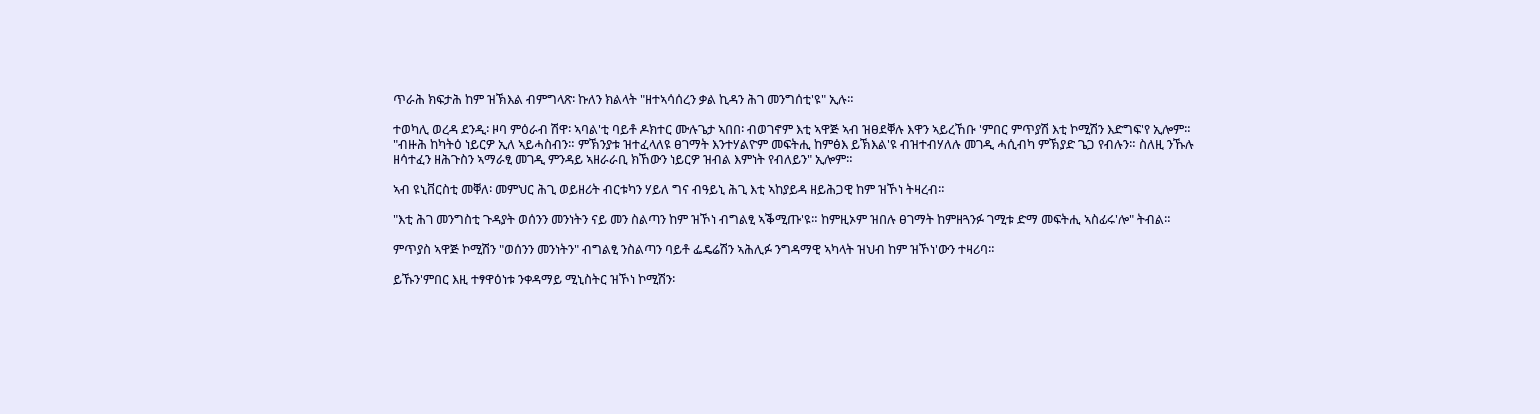ጥራሕ ክፍታሕ ከም ዝኽእል ብምግላጽ፡ ኩለን ክልላት "ዘተኣሳሰረን ቃል ኪዳን ሕገ መንግሰቲ'ዩ" ኢሉ።

ተወካሊ ወረዳ ደንዲ፡ ዞባ ምዕራብ ሽዋ፡ ኣባል'ቲ ባይቶ ዶክተር ሙሉጌታ ኣበበ፡ ብወገኖም እቲ ኣዋጅ ኣብ ዝፀደቐሉ እዋን ኣይረኸቡ 'ምበር ምጥያሽ እቲ ኮሚሽን እድግፍ'የ ኢሎም። "ብዙሕ ከካትዕ ነይርዎ ኢለ ኣይሓስብን። ምኽንያቱ ዝተፈላለዩ ፀገማት እንተሃልዮም መፍትሒ ከምፅእ ይኽእል'ዩ ብዝተብሃለሉ መገዲ ሓሲብካ ምኽያድ ጌጋ የብሉን። ስለዚ ንኹሉ ዘሳተፈን ዘሕጉስን ኣማራፂ መገዲ ምንዳይ ኣዘራራቢ ክኸውን ነይርዎ ዝብል እምነት የብለይን" ኢሎም።

ኣብ ዩኒቨርስቲ መቐለ፡ መምህር ሕጊ ወይዘሪት ብርቱካን ሃይለ ግና ብዓይኒ ሕጊ እቲ ኣከያይዳ ዘይሕጋዊ ከም ዝኾነ ትዛረብ።

"እቲ ሕገ መንግስቲ ጉዳያት ወሰንን መንነትን ናይ መን ስልጣን ከም ዝኾነ ብግልፂ ኣቕሚጡ'ዩ። ከምዚኦም ዝበሉ ፀገማት ከምዘጓንፉ ገሚቱ ድማ መፍትሒ ኣስፊሩ'ሎ" ትብል።

ምጥያስ ኣዋጅ ኮሚሽን "ወሰንን መንነትን" ብግልፂ ንስልጣን ባይቶ ፌዴሬሽን ኣሕሊፉ ንግዳማዊ ኣካላት ዝህብ ከም ዝኾነ'ውን ተዛሪባ።

ይኹን'ምበር እዚ ተፃዋዕነቱ ንቀዳማይ ሚኒስትር ዝኾነ ኮሚሽን፡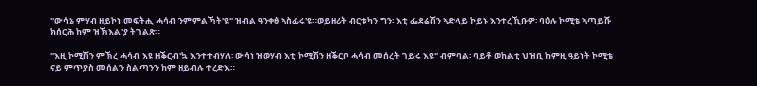"ውሳኔ ምሃብ ዘይኮነ መፍትሒ ሓሳብ ንምምልኻት'ዩ" ዝብል ዓንቀፅ ኣስፊሩ'ዩ።ወይዘሪት ብርቱካን ግን፡ እቲ ፌደሬሽን ኣድላይ ኮይኑ እንተረኺቡዎ፡ ባዕሉ ኮሚቴ ኣጣይሹ ክሰርሕ ከም ዝኽእል'ያ ትገልጽ።

"እዚ ኮሚሽን ምኽረ ሓሳብ እዩ ዘቕርብ'ኳ እንተተብሃለ፡ ውሳነ ዝወሃብ እቲ ኮሚሽን ዘቕርቦ ሓሳብ መሰረት ገይሩ እዩ" ብምባል፡ ባይቶ ወከልቲ ህዝቢ ከምዚ ዓይነት ኮሚቴ ናይ ምጥያስ መሰልን ስልጣንን ከም ዘይብሉ ተረድእ።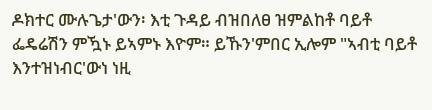ዶክተር ሙሉጌታ'ውን፡ እቲ ጉዳይ ብዝበለፀ ዝምልከቶ ባይቶ ፌዴሬሽን ምዃኑ ይኣምኑ እዮም። ይኹን'ምበር ኢሎም "ኣብቲ ባይቶ እንተዝነብር'ውነ ነዚ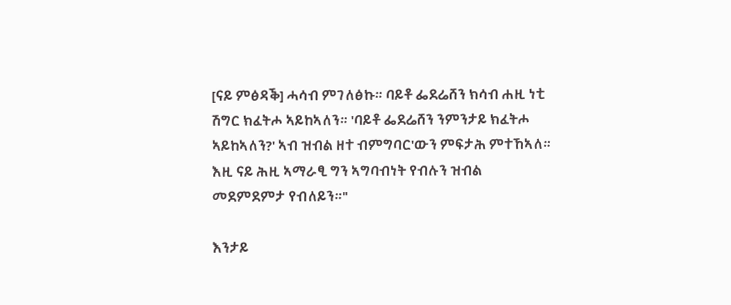[ናይ ምፅዳቕ] ሓሳብ ምገለፅኩ። ባይቶ ፌደሬሸን ክሳብ ሐዚ ነቲ ሽግር ክፈትሖ ኣይከኣለን። 'ባይቶ ፌደሬሸን ንምንታይ ክፈትሖ ኣይከኣለን?' ኣብ ዝብል ዘተ ብምግባር'ውን ምፍታሕ ምተኸኣለ። እዚ ናይ ሕዚ ኣማራፂ ግን ኣግባብነት የብሉን ዝብል መደምደምታ የብለይን።"

እንታይ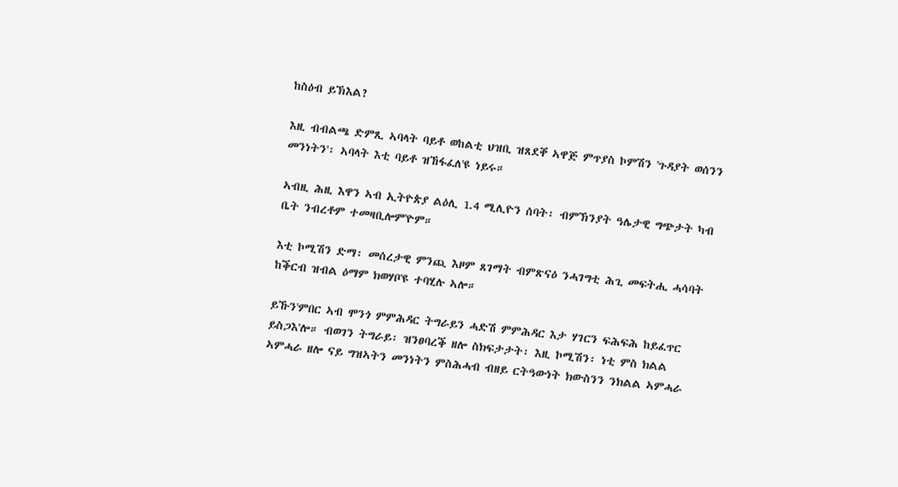ከስዕብ ይኽእል?

እዚ ብብልጫ ድምጺ ኣባላት ባይቶ ወከልቲ ህዝቢ ዝጸደቐ ኣዋጅ ምጥያስ ኮምሽን 'ጉዳያት ወሰንን መንነትን'፡ ኣባላት እቲ ባይቶ ዝኸፋፈለ'ዩ ነይሩ።

ኣብዚ ሕዚ እዋን ኣብ ኢትዮጵያ ልዕሊ 1.4 ሚሊዮን ሰባት፡ ብምኽንያት ዓሌታዊ ግጭታት ካብ ቤት ንብረቶም ተመዛቢሎም'ዮም።

እቲ ኮሚሽን ድማ፡ መሰረታዊ ምንጪ እዞም ጸገማት ብምጽናዕ ንሓገግቲ ሕጊ መፍትሒ ሓሳባት ከቕርብ ዝብል ዕማም ክወሃቦ'ዩ ተባሂሉ ኣሎ።

ይኹን'ምበር ኣብ ሞንጎ ምምሕዳር ትግራይን ሓድሽ ምምሕዳር እታ ሃገርን ፍሕፍሕ ከይፈጥር ይስጋእ'ሎ። ብወገን ትግራይ፡ ዝንፀባረቕ ዘሎ ስክፍታታት፡ እዚ ኮሚሽን፡ ነቲ ምስ ክልል ኣምሓራ ዘሎ ናይ ግዝኣትን መንነትን ምስሕሓብ ብዘይ ርትዓውነት ክውስንን ንክልል ኣምሓራ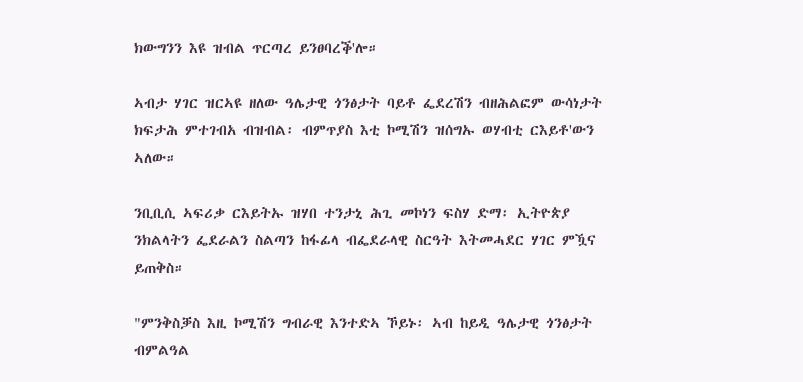ክውግንን እዩ ዝብል ጥርጣረ ይንፀባረቕ'ሎ።

ኣብታ ሃገር ዝርኣዩ ዘለው ዓሌታዊ ጎንፅታት ባይቶ ፌደረሽን ብዘሕልፎም ውሳነታት ክፍታሕ ምተገብአ ብዝብል፡ ብምጥያስ እቲ ኮሚሽን ዝሰግኡ ወሃብቲ ርእይቶ'ውን ኣለው።

ንቢቢሲ ኣፍሪቃ ርእይትኡ ዝሃበ ተንታኒ ሕጊ መኮነን ፍስሃ ድማ፡ ኢትዮጵያ ንክልላትን ፌደራልን ስልጣን ከፋፊላ ብፌደራላዊ ስርዓት እትመሓደር ሃገር ምዃና ይጠቅስ።

"ምንቅስቓስ እዚ ኮሚሽን ግብራዊ እንተድኣ ኾይኑ፡ ኣብ ከይዲ ዓሌታዊ ጎንፅታት ብምልዓል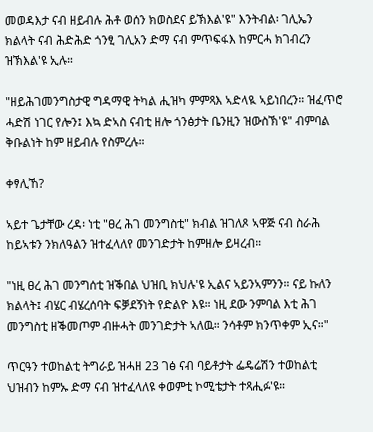መወዳእታ ናብ ዘይብሉ ሕቶ ወሰን ክወስደና ይኽእል'ዩ" እንትብል፡ ገሊኤን ክልላት ናብ ሕድሕድ ጎንፂ ገሊአን ድማ ናብ ምጥፍፋእ ከምርሓ ክገብረን ዝኽእል'ዩ ኢሉ።

"ዘይሕገመንግስታዊ ግዳማዊ ትካል ሒዝካ ምምጻእ ኣድላዪ ኣይነበረን። ዝፈጥሮ ሓድሽ ነገር የሎን፤ እኳ ድኣስ ናብቲ ዘሎ ጎንፅታት ቤንዚን ዝውስኽ'ዩ" ብምባል ቅቡልነት ከም ዘይብሉ የስምረሉ።

ቀፃሊኸ?

ኣይተ ጌታቸው ረዳ፡ ነቲ "ፀረ ሕገ መንግስቲ" ክብል ዝገለጾ ኣዋጅ ናብ ስራሕ ከይኣቱን ንክለዓልን ዝተፈላለየ መንገድታት ከምዘሎ ይዛረብ።

"ነዚ ፀረ ሕገ መንግሰቲ ዝቕበል ህዝቢ ክህሉ'ዩ ኢልና ኣይንኣምንን። ናይ ኩለን ክልላት፤ ብሄር ብሄረሰባት ፍቓደኝነት የድልዮ እዩ። ነዚ ደው ንምባል እቲ ሕገ መንግስቲ ዘቕመጦም ብዙሓት መንገድታት ኣለዉ። ንሳቶም ክንጥቀም ኢና።"

ጥርዓን ተወከልቲ ትግራይ ዝሓዘ 23 ገፅ ናብ ባይቶታት ፌዴሬሽን ተወከልቲ ህዝብን ከምኡ ድማ ናብ ዝተፈላለዩ ቀወምቲ ኮሚቴታት ተጻሒፉ'ዩ።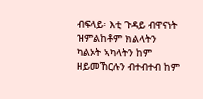ብፍላይ፡ እቲ ጉዳይ ብዋናነት ዝምልከቶም ክልላትን ካልኦት ኣካላትን ከም ዘይመኸርሉን ብተብተብ ከም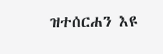ዝተሰርሐን እዩ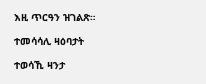እዚ ጥርዓን ዝገልጽ።

ተመሳሳሊ ዛዕባታት

ተወሳኺ ዛንታ